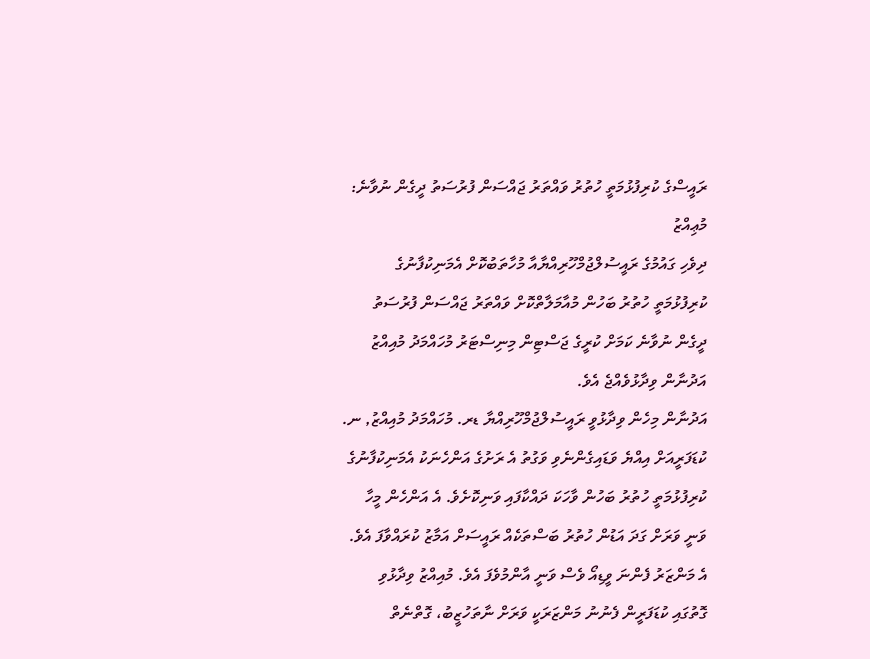ރައީސްގެ ކުރިފުޅުމަތީ ހުތުރު ވައްތަރު ޖައްސަން ފުރުސަތު ދީގެން ނުވާނެ: މުޢިއްޒު
ދިވެހި ގައުމުގެ ރައީސުލްޖުމްހޫރިއްޔާއާ މުހާތަބުކޮށް އެމަނިކުފާނުގެ ކުރިފުޅުމަތީ ހުތުރު ބަހުން މުއާމަލާތްކޮށް ވައްތަރު ޖައްސަން ފުރުސަތު ދީގެން ނުވާނެ ކަމަށް ކުރީގެ ޖަސްޓިން މިނިސްޓަރު މުހައްމަދު މުއިއްޒު އަދުނާން ވިދާޅުވެއްޖެ އެވެ.
އަދުނާން މިހެން ވިދާޅުވީ ރައީސުލްޖުމްހޫރިއްޔާ ޑރ. މުހައްމަދު މުއިއްޒު, ނ. ކުޑަފަރީއަށް އިއްޔެ ވަޑައިގެންނެވި ވަގުތު އެ ރަށުގެ އަންހެނަކު އެމަނިކުފާނުގެ ކުރިފުޅުމަތީ ހުތުރު ބަހުން ވާހަކަ ދައްކާފައި ވަނިކޮށެވެ. އެ އަންހެން މީހާ ވަނީ ވަރަށް ގަދަ އަޑުން ހުތުރު ބަސްތަކެއް ރައީސަށް އަމާޒު ކުރައްވާފަ އެވެ.
އެ މަންޒަރު ފެންނަ ވީޑިއޯ ވެސް ވަނީ އާންމުވެފަ އެވެ. މުއިއްޒު ވިދާޅުވި ގޮތުގައި ކުޑަފަރީން ފެނުނު މަންޒަރަކީ ވަރަށް ނާތަހުޒީބު، ގޮތްނެތް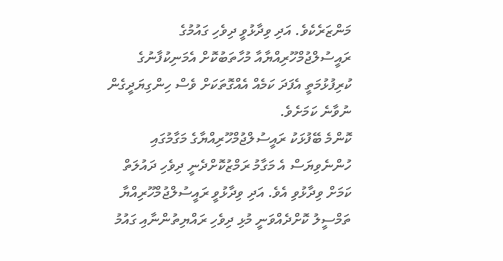މަންޒަރެކެވެ. އަދި ވިދާޅުވީ ދިވެހި ގައުމުގެ ރައީސުލްޖުމްހޫރިއްޔާއާ މުހާތަބުކޮށް އެމަނިކުފާނުގެ ކުރިފުޅުމަތީ އެފަދަ ކަމެއް އެއްގޮތަކަށް ވެސް ހިންގިޔަދީގެން ނުވާނެ ކަމަށެވެ.
ކޮންމެ ބޭފުޅަކު ރައީސުލްޖުމްހޫރިއްޔާގެ މަގާމުގައި ހުންނެވިޔަސް އެ މަގާމު ރަމްޒުކޮށްދެނީ ދިވެހި ދައުލަތް ކަމަށް ވިދާޅުވި އެވެ. އަދި ވިދާޅުވީ ރައީސުލްޖުމްހޫރިއްޔާ ތަމްސީލު ކޮށްދެއްވަނީ މުޅި ދިވެހި ރައްޔިތުންނާއި ގައުމު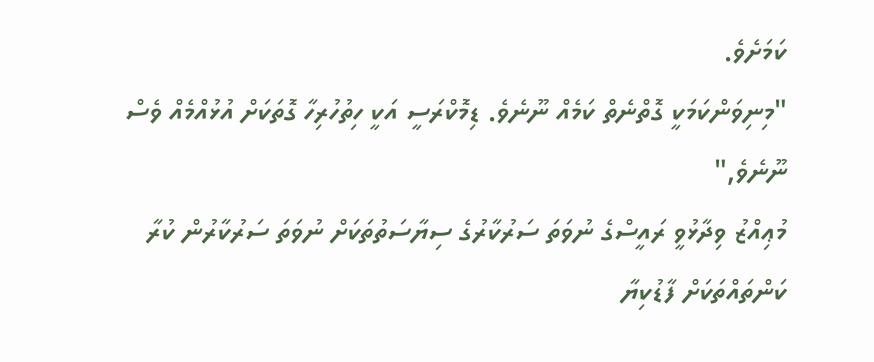ކަމަށެވެ.
"މިނިވަންކަމަކީ ގޮތްނެތް ކަމެއް ނޫނެވެ. ޑިމޮކްރަސީ އަކީ ހިތުހުރިހާ ގޮތަކަށް އުޅުއްމެއް ވެސް ނޫނެވެ,"
މުޢިއްޒު ވިދާޅުވީ ރައީސްގެ ނުވަތަ ސަރުކާރުގެ ސިޔާސަތުތަކަށް ނުވަތަ ސަރުކާރުން ކުރާ ކަންތައްތަކަށް ފާޑުކިޔާ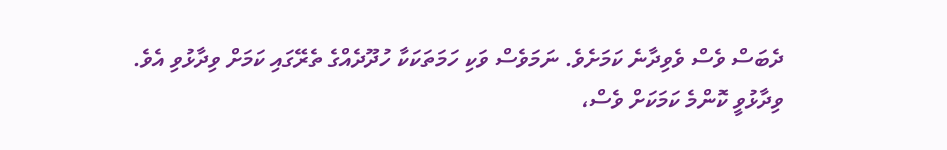ދެބަސް ވެސް ވެވިދާނެ ކަމަށެވެ. ނަމަވެސް ވަކި ހަމަތަކަކާ ހުދޫދެއްގެ ތެރޭގައި ކަމަށް ވިދާޅުވި އެވެ.
ވިދާޅުވީ ކޮންމެ ކަމަކަށް ވެސް،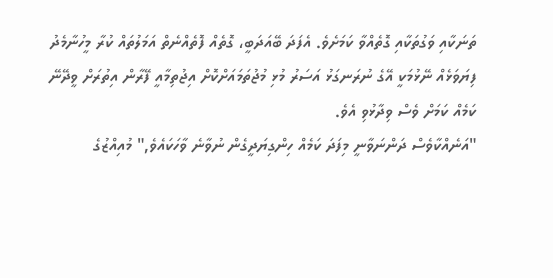ތަނަކާއި ވަގުތަކާއި ގޮތެއްވާ ކަމަށެވެ. އެފަދަ ބޭއަދަބީ، ގޮތެއް ފޮތެއްނެތް އަމަލުތައް ކުރާ މީހުނާމެދު ފިޔަވަޅެއް ނޭޅުމަކީ އޭގެ ނުރަނގަޅު އަސަރު މުޅި މުޖުތަމައަށްކޮށް އިޖުތިމާއީ ފޭރާން އިތުރަށް ވީދޭނޭ ކަމެއް ކަމަށް ވެސް ވިދާޅުވި އެވެ.
"އަނެއްކާވެސް ދަންނަވާނީ މިފަދަ ކަމެއް ހިންގިޔަދީގެން ނުވާނެ ވާހަކައެވެ," މުއިއްޒުގެ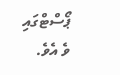ޕޯސްޓްގައި ވެ އެވެ.